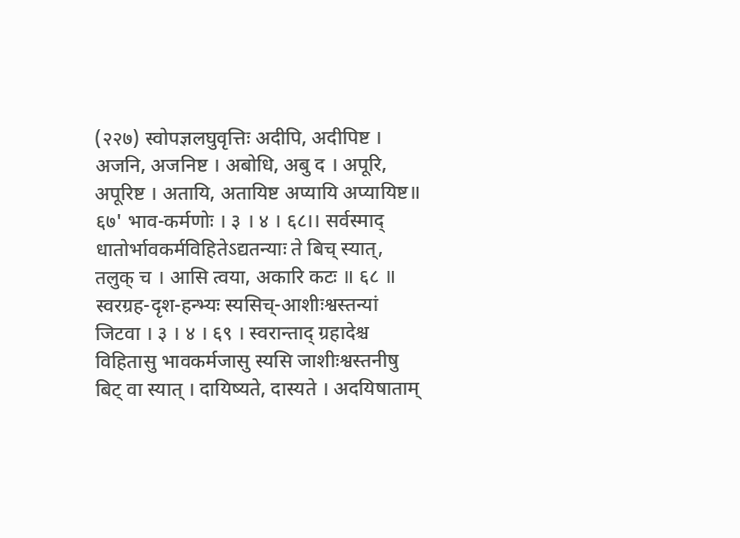(२२७) स्वोपज्ञलघुवृत्तिः अदीपि, अदीपिष्ट । अजनि, अजनिष्ट । अबोधि, अबु द । अपूरि, अपूरिष्ट । अतायि, अतायिष्ट अप्यायि अप्यायिष्ट॥ ६७' भाव-कर्मणोः । ३ । ४ । ६८।। सर्वस्माद् धातोर्भावकर्मविहितेऽद्यतन्याः ते बिच् स्यात्, तलुक् च । आसि त्वया, अकारि कटः ॥ ६८ ॥ स्वरग्रह-दृश-हन्भ्यः स्यसिच्-आशीःश्वस्तन्यां जिटवा । ३ । ४ । ६९ । स्वरान्ताद् ग्रहादेश्च विहितासु भावकर्मजासु स्यसि जाशीःश्वस्तनीषु बिट् वा स्यात् । दायिष्यते, दास्यते । अदयिषाताम्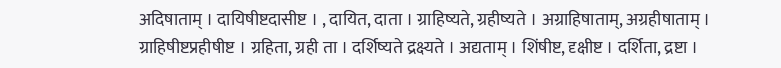अदिषाताम् । दायिषीष्टदासीष्ट । , दायित, दाता । ग्राहिष्यते, ग्रहीष्यते । अग्राहिषाताम्, अग्रहीषाताम् । ग्राहिषीष्टप्रहीषीष्ट । ग्रहिता, ग्रही ता । दर्शिष्यते द्रक्ष्यते । अद्यताम् । शिंषीष्ट, दृक्षीष्ट । दर्शिता, द्रष्टा ।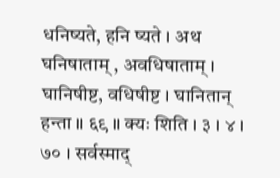धनिष्यते, हनि ष्यते । अथ घनिषाताम् , अवधिषाताम् । घानिषीष्ट, वधिषीष्ट । घानितान् हन्ता ॥ ६९ ॥ क्यः शिति । ३ । ४ । ७० । सर्वस्माद्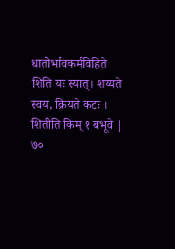धातोर्भावकर्मविहिते शिति यः स्यात्। शय्यते स्वय, क्रियते कटः । शितीति किम् १ बभूवे | ७०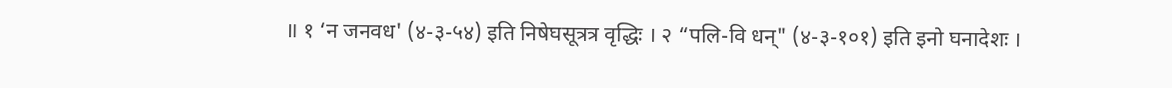॥ १ ‘न जनवध' (४-३-५४) इति निषेघसूत्रत्र वृद्धिः । २ “पलि-वि धन्" (४-३-१०१) इति इनो घनादेशः ।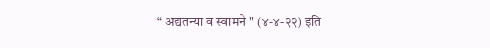“ अद्यतन्या व स्वामने " (४-४-२२) इति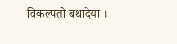विकल्पतो बथादेया ।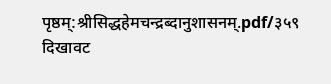पृष्ठम्:श्रीसिद्धहेमचन्द्रब्दानुशासनम्.pdf/३५९
दिखावट